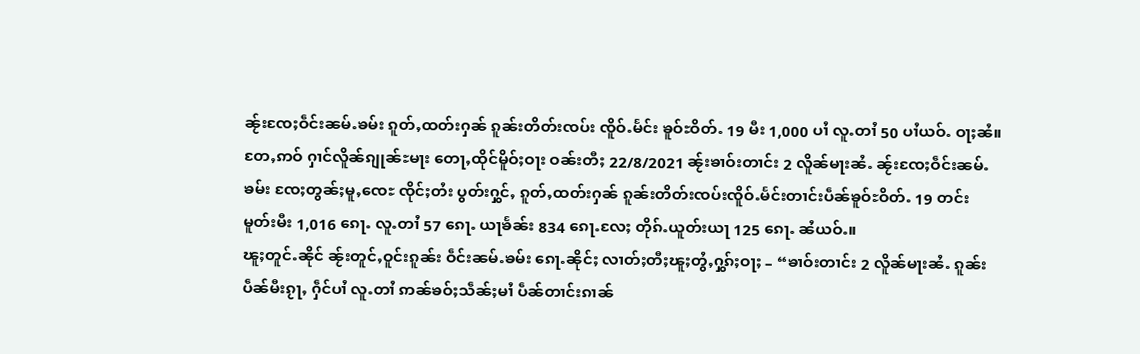ၼႂ်းၸႄႈဝဵင်းၼမ်ႉၶမ်း ၵူတ်ႇထတ်းႁၼ် ၵူၼ်းတိတ်းၸပ်း ၸိူဝ်ႉမႅင်း ၶူဝ်ႊဝိတ်ႉ 19 မီး 1,000 ပၢႆ လူႉတၢႆ 50 ပၢႆယဝ်ႉ ဝႃႈၼႆ။
တႄႇဢဝ် ႁၢင်လိူၼ်ၵျုၼ်ႊမႃး တေႃႇထိုင်မိူဝ်ႈဝႃး ဝၼ်းတီႈ 22/8/2021 ၼႂ်းၶၢဝ်းတၢင်း 2 လိူၼ်မႃးၼႆႉ ၼႂ်းၸႄႈဝဵင်းၼမ်ႉ ၶမ်း ၸႄႈတွၼ်ႈမူႇၸေႊ ၸိုင်ႈတႆး ပွတ်းႁွင်ႇ ၵူတ်ႇထတ်းႁၼ် ၵူၼ်းတိတ်းၸပ်းၸိူဝ်ႉမႅင်းတၢင်းပဵၼ်ၶူဝ်ႊဝိတ်ႉ 19 တင်း မူတ်းမီး 1,016 ၵေႃႉ လူႉတၢႆ 57 ၵေႃႉ ယႃၶႅၼ်း 834 ၵေႃႉလႄႈ တိုၵ်ႉယူတ်းယႃ 125 ၵေႃႉ ၼႆယဝ်ႉ။
ၽူႈတူင်ႉၼိုင် ၼႂ်းတူင်ႇဝူင်းၵူၼ်း ဝဵင်းၼမ်ႉၶမ်း ၵေႃႉၼိုင်ႈ လၢတ်ႈတီႈၽူႈတွႆႇႁွၵ်ႈဝႃႈ – “ၶၢဝ်းတၢင်း 2 လိူၼ်မႃးၼႆႉ ၵူၼ်း ပဵၼ်မီးၵႂႃႇ ႁဵင်ပၢႆ လူႉတၢႆ ဢၼ်ၶဝ်ႈသဵၼ်ႈမၢႆ ပဵၼ်တၢင်းၵၢၼ်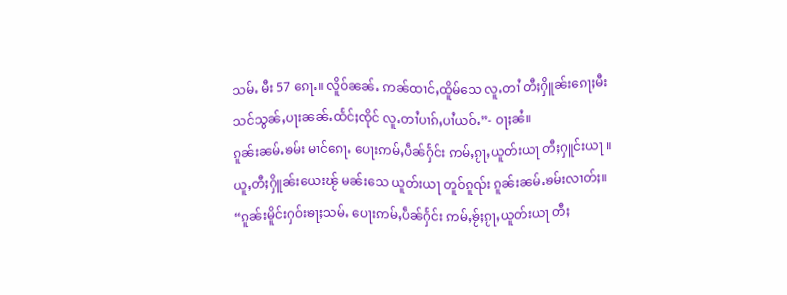သမ်ႉ မီး 57 ၵေႃႉ။ လိူဝ်ၼၼ်ႉ ဢၼ်ထၢင်ႇထိူမ်သေ လူႉတၢႆ တီႈႁိူၼ်းၵေႃႈမီး သင်သွၼ်ႇပႃးၼၼ်ႉထႅင်ႈၸိုင် လူႉတၢႆပၢၵ်ႇပၢႆယဝ်ႉ”- ဝႃႈၼႆ။
ၵူၼ်းၼမ်ႉၶမ်း မၢင်ၵေႃႉ ပေႃးဢမ်ႇပဵၼ်ႁႅင်း ဢမ်ႇၵႂႃႇယူတ်းယႃ တီႈႁူင်းယႃ ။ယူႇတီႈႁိူၼ်းယေးၽႂ် မၼ်းသေ ယူတ်းယႃ တူဝ်ၵူၺ်း ၵူၼ်းၼမ်ႉၶမ်းလၢတ်ႈ။
“ၵူၼ်းမိူင်းႁဝ်းၶႃႈသမ်ႉ ပေႃးဢမ်ႇပဵၼ်ႁႅင်း ဢမ်ႇၶႂ်ႈၵႂႃႇယူတ်းယႃ တီႈ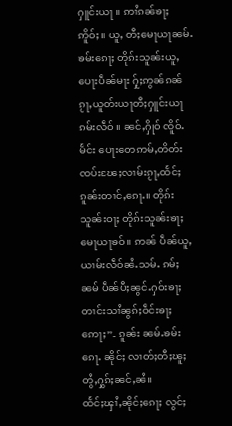ႁူင်းယႃ ။ ဢၢႆၵၼ်ၶႃႈဢိူဝ်ႈ။ ယူႇ တီႈမေႃယႃၼမ်ႉၶမ်းၵေႃႈ တိုၵ်းသူၼ်းယူႇ ပေႃးပဵၼ်မႃး ႁႂ်ႈဢွၼ်ၵၼ်ၵႂႃႇယူတ်းယႃတီႈႁူင်းယႃၵမ်းလဵဝ် ။ ၼင်ႇႁိုဝ် ၸိူဝ်ႉ မႅင်း ပေႃးတေဢမ်ႇတိတ်းၸပ်းၽႄႈလၢမ်းၵႂႃႇထႅင်ႈၵူၼ်းတၢင်ႇၵေႃႉ။ တိုၵ်းသူၼ်းဝႃႈ တိုၵ်းသူၼ်းၶႃႈမေႃယႃၶဝ်။ ဢၼ် ပဵၼ်ယူႇယၢမ်းလဵဝ်ၼႆႉသမ်ႉ ၵမ်ႈၼမ် ပဵၼ်ပီႈၼွင်ႉႁဝ်းၶႃႈ တၢင်းသၢႆၼွၵ်ႈဝဵင်းၶႃႈဢေႃႈ”- ၵူၼ်း ၼမ်ႉၶမ်း ၵေႃႉ ၼိုင်ႈ လၢတ်ႈတီႈၽူႈတွႆႇႁွၵ်ႈၼင်ႇၼႆ။
ထႅင်ႈၾၢႆႇၼိုင်ႈၵေႃႈ လွင်ႈ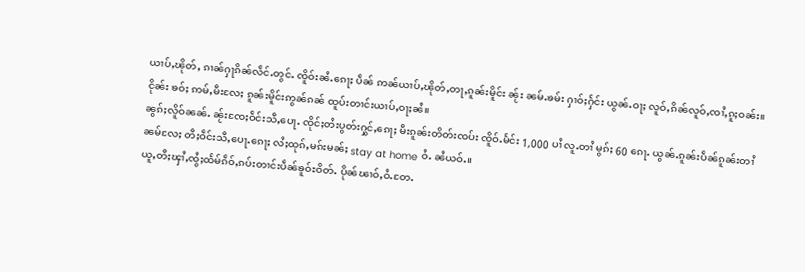ယၢပ်ႇၽိုတ်ႇ ၵၢၼ်ႁႃၵိၼ်လဵင်ႉတွင်ႉ ၸိူဝ်းၼႆႉၵေႃႈ ပဵၼ် ဢၼ်ယၢပ်ႇၽိုတ်ႇတႃႇၵူၼ်းမိူင်း ၼႂ်း ၼမ်ႉၶမ်း ႁၢဝ်ႈႁႅင်း ယွၼ်ႉဝႃႈ လူဝ်ႇၵိၼ်လူဝ်ႇၸၢႆႇၵူႈဝၼ်း။ ငိုၼ်း ၶဝ်ႈ ဢမ်ႇမီးလႄႈ ၵူၼ်းမိူင်းဢွၼ်ၵၼ် ထူပ်းတၢင်းယၢပ်ႇဝႃႈၼႆ။
ၼွၵ်ႈလိူဝ်ၼၼ်ႉ ၼႂ်းၸႄႈဝဵင်းသီႇပေႃႉ ၸိုင်ႈတႆးပွတ်းႁွင်ႇၵေႃႈ မီးၵူၼ်းတိတ်းၸပ်း ၸိူဝ်ႉမႅင်း 1,000 ပၢႆ လူႉတၢႆ မွၵ်ႈ 60 ၵေႃႉ ယွၼ်ႉၵူၼ်းပဵၼ်ၵူၼ်းတၢႆၼမ်လႄႈ တီႈဝဵင်းသီႇပေႃႉၵေႃႈ လႆႈထုၵ်ႇမၵ်းမၼ်ႈ stay at home ဝႆႉ ၼႆယဝ်ႉ။
ယူႇတီႈၾၢႆႇၸွႆႈထႅမ်ၵဵဝ်ႇၵပ်းတၢင်းပဵၼ်ၶူဝ်ႊဝိတ်ႉ ပိုၼ်ၽၢဝ်ႇဝႆႉတႄႉ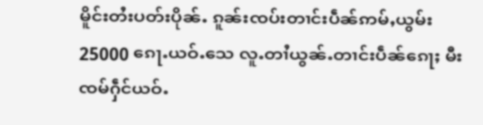မိူင်းတႆးပတ်းပိုၼ်ႉ ၵူၼ်းၸပ်းတၢင်းပဵၼ်ဢမ်ႇယွမ်း 25000 ၵေႃႉယဝ်ႉသေ လူႉတၢႆယွၼ်ႉတၢင်းပဵၼ်ၵေႃႈ မီးၸမ်ႁဵင်ယဝ်ႉ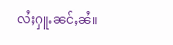လႆႈႁူႉၼင်ႇၼႆ။